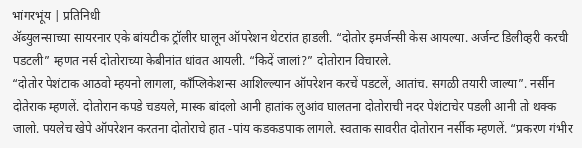भांगरभूंय | प्रतिनिधी
ॲब्युलन्साच्या सायरनार एके बांयटीक ट्रॉलीर घालून ऑपरेशन थेटरांत हाडली. “दोतोर इमर्जन्सी केस आयल्या. अर्जन्ट डिलीव्हरी करची पडटली” म्हणत नर्स दोतोराच्या केबीनांत धांवत आयली. “किदें जालां?” दोतोरान विचारले.
“दोतोर पेशंटाक आठवो म्हयनो लागला, काँप्लिकेशन्स आशिल्ल्यान ऑपरेशन करचें पडटलें, आतांच. सगळी तयारी जाल्या”. नर्सीन दोतेराक म्हणलें. दोतोरान कपडे चडयले, मास्क बांदलो आनी हातांक लुआंव घालतना दोतोराची नदर पेशंटाचेर पडली आनी तो थक्क जालो. पयलेच खेपे ऑपरेशन करतना दोतोराचे हात -पांय कडकडपाक लागले. स्वताक सावरीत दोतोरान नर्सीक म्हणलें. “प्रकरण गंभीर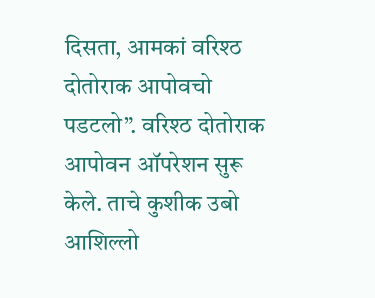दिसता, आमकां वरिश्ठ दोतोराक आपोवचो पडटलो”. वरिश्ठ दोतोराक आपोवन ऑपरेशन सुरू केले. ताचे कुशीक उबो आशिल्लो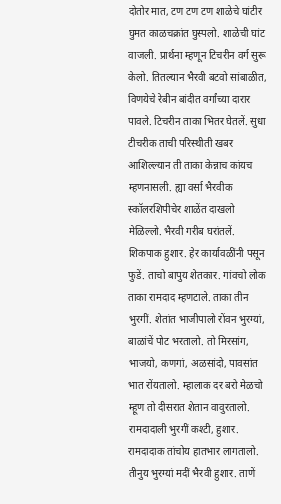दोतोर मात, टण टण टण शाळेचे घांटीर घुमत काळचक्रांत घुस्पलो. शाळेची घांट वाजली. प्रार्थना म्हणून टिचरीन वर्ग सुरू केलो. तितल्यान भैरवी बटवो सांबाळीत, विणयेचे रेबीन बांदीत वर्गांच्या दारार पावले. टिचरीन ताका भितर घेतलें. सुधा टीचरीक ताची परिस्थीती खबर आशिल्ल्यान ती ताका केन्नाच कांयच म्हणनासली. ह्या वर्सा भैरवीक स्कॉलरशिपीचेर शाळेंत दाखलो मेळिल्लो. भैरवी गरीब घरांतलें. शिकपाक हुशार. हेर कार्यावळींनी पसून फुडें. ताचो बापुय शेतकार. गांवचो लोक ताका रामदाद म्हणटाले. ताका तीन भुरगीं. शेतांत भाजीपालो रोंवन भुरग्यां, बाळांचें पोट भरतालो. तो मिरसांग, भाजयो, कणगां, अळसांदो, पावसांत भात रोंयतालो. म्हालाक दर बरो मेळचो म्हूण तो दीसरात शेतान वावुरतालो. रामदादाली भुरगीं कश्टी, हुशार. रामदादाक तांचोय हातभार लागतालो. तीनुय भुरग्यां मदीं भैरवी हुशार. ताणें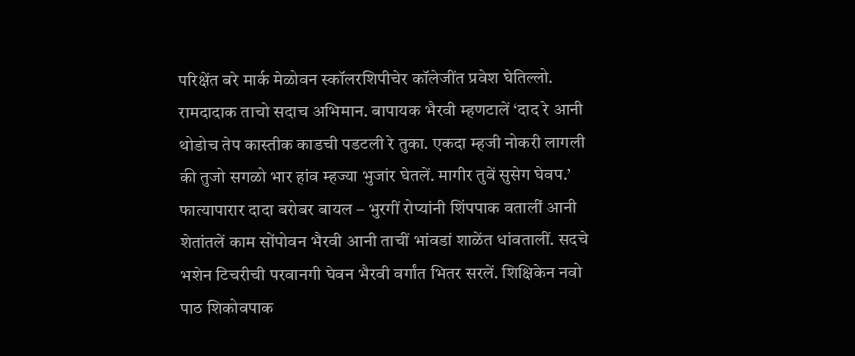परिक्षेंत बरे मार्क मेळोवन स्कॉलरशिपीचेर कॉलेजींत प्रवेश घेतिल्लो. रामदादाक ताचो सदाच अभिमान. बापायक भैरवी म्हणटालें ‘दाद रे आनी थोडोच तेप कास्तीक काडची पडटली रे तुका. एकदा म्हजी नोकरी लागली की तुजो सगळो भार हांव म्हज्या भुजांर घेतलें. मागीर तुवें सुसेग घेवप.’
फात्यापारार दादा बरोबर बायल – भुरगीं रोप्यांनी शिंपपाक वतालीं आनी शेतांतलें काम सोंपोवन भैरवी आनी ताचीं भांवडां शाळेंत धांवतालीं. सदचे भशेन टिचरीची परवानगी घेवन भैरवी वर्गांत भितर सरलें. शिक्षिकेन नवो पाठ शिकोवपाक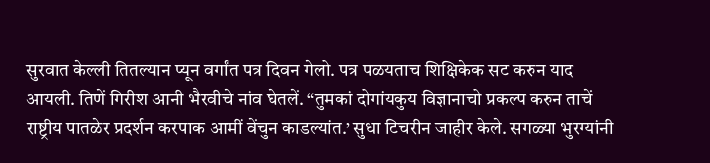सुरवात केल्ली तितल्यान प्यून वर्गांत पत्र दिवन गेलो. पत्र पळयताच शिक्षिकेक सट करुन याद आयली. तिणें गिरीश आनी भैरवीचे नांव घेतलें. “तुमकां दोगांयकुय विज्ञानाचो प्रकल्प करुन ताचें राष्ट्रीय पातळेर प्रदर्शन करपाक आमीं वेंचुन काडल्यांत.’ सुधा टिचरीन जाहीर केले. सगळ्या भुरग्यांनी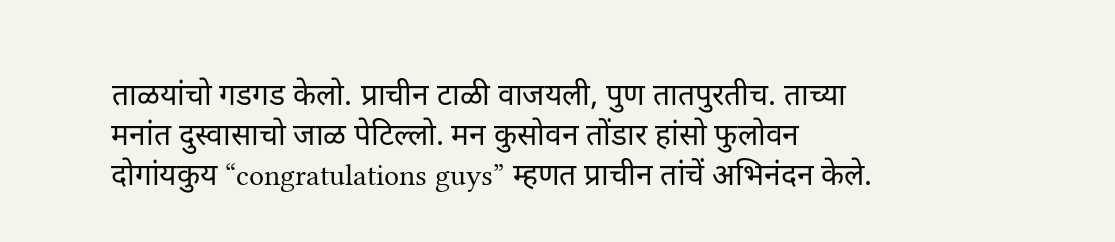ताळयांचो गडगड केलो. प्राचीन टाळी वाजयली, पुण तातपुरतीच. ताच्या मनांत दुस्वासाचो जाळ पेटिल्लो. मन कुसोवन तोंडार हांसो फुलोवन दोगांयकुय “congratulations guys” म्हणत प्राचीन तांचें अभिनंदन केले.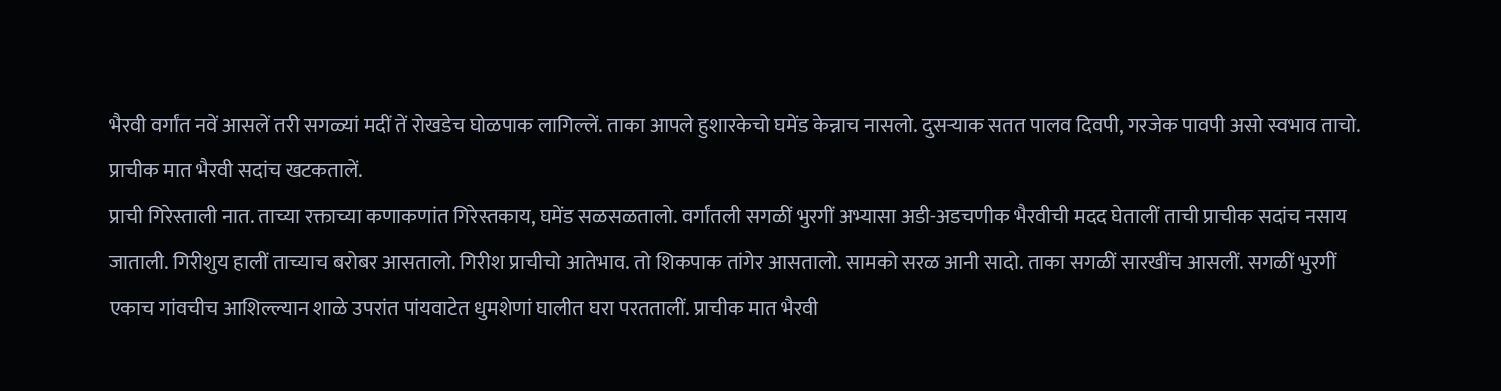भैरवी वर्गांत नवें आसलें तरी सगळ्यां मदीं तें रोखडेच घोळपाक लागिल्लें. ताका आपले हुशारकेचो घमेंड केन्नाच नासलो. दुसऱ्याक सतत पालव दिवपी, गरजेक पावपी असो स्वभाव ताचो. प्राचीक मात भैरवी सदांच खटकतालें.
प्राची गिरेस्ताली नात. ताच्या रक्ताच्या कणाकणांत गिरेस्तकाय, घमेंड सळसळतालो. वर्गांतली सगळीं भुरगीं अभ्यासा अडी-अडचणीक भैरवीची मदद घेतालीं ताची प्राचीक सदांच नसाय जाताली. गिरीशुय हालीं ताच्याच बरोबर आसतालो. गिरीश प्राचीचो आतेभाव. तो शिकपाक तांगेर आसतालो. सामको सरळ आनी सादो. ताका सगळीं सारखींच आसलीं. सगळीं भुरगीं एकाच गांवचीच आशिल्ल्यान शाळे उपरांत पांयवाटेत धुमशेणां घालीत घरा परततालीं. प्राचीक मात भैरवी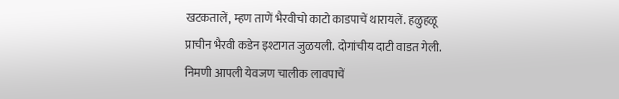खटकतालें, म्हण ताणें भैरवीचो काटो काडपाचें थारायलें. हळुहळू प्राचीन भैरवी कडेन इश्टागत जुळयली. दोगांचीय दाटी वाडत गेली. निमणी आपली येवजण चालीक लावपाचें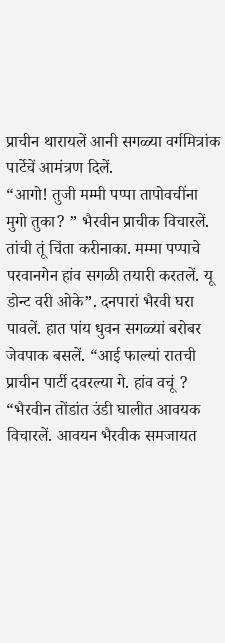प्राचीन थारायलें आनी सगळ्या वर्गमित्रांक पार्टेचें आमंत्रण दिलें.
“आगो! तुजी मम्मी पप्पा तापोवचींना मुगो तुका? ” भैरवीन प्राचीक विचारलें. तांची तूं चिंता करीनाका. मम्मा पप्पाचे परवानगेन हांव सगळी तयारी करतलें. यू डोन्ट वरी ओके”. दनपारां भैरवी घरा पावलें. हात पांय धुवन सगळ्यां बरोबर जेवपाक बसलें. “आई फाल्यां रातची प्राचीन पार्टी दवरल्या गे. हांव वचूं ? “भैरवीन तोंडांत उंडी घालीत आवयक विचारलें. आवयन भैरवीक समजायत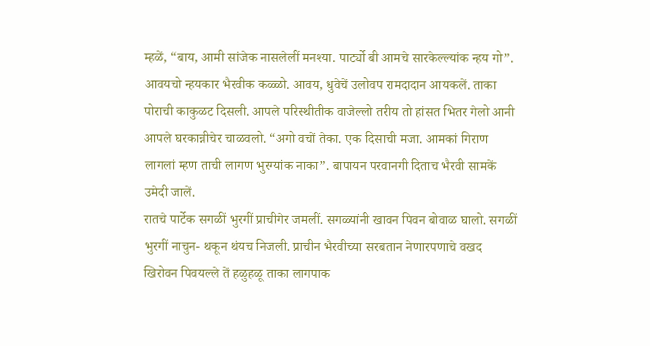म्हळें, “बाय, आमी सांजेक नासलेलीं मनश्या. पार्ट्यो बी आमचे सारकेल्ल्यांक न्हय गो”. आवयचो न्हयकार भैरवीक कळ्ळो. आवय, धुवेचें उलोवप रामदादान आयकलें. ताका पोराची काकुळट दिसली. आपले परिस्थीतीक वाजेल्लो तरीय तो हांसत भितर गेलो आनी आपले घरकान्नीचेर चाळवलो. “अगो वचों तेका. एक दिसाची मजा. आमकां गिराण लागलां म्हण ताची लागण भुरग्यांक नाका”. बापायन परवानगी दिताच भैरवी सामकें उमेदी जालें.
रातचे पार्टेक सगळीं भुरगीं प्राचीगेर जमलीं. सगळ्यांनी खावन पिवन बोवाळ घालो. सगळीं भुरगीं नाचुन- थकून थंयच निजली. प्राचीन भैरवीच्या सरबतान नेणारपणाचे वखद खिरोवन पिवयल्ले तें हळुहळू ताका लागपाक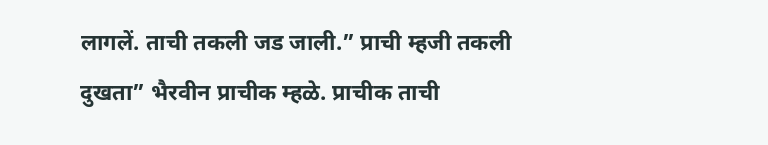लागलें. ताची तकली जड जाली.” प्राची म्हजी तकली दुखता” भैरवीन प्राचीक म्हळे. प्राचीक ताची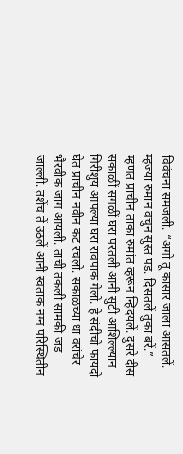विवंचना समजली. “अगो तू कासार जाला आसतलें. म्हज्या रुमान वचुन सुस्त पड. दिसतलें तुका बरें.” म्हणत प्राचीन ताका रुमांत व्हरून न्हिदयलें. दुसरे दीस सकाळीं सगळीं घरा परतली आनी सुटी आशिल्ल्यान गिरीशुय आपल्या घरा रावपाक गेलो. हे संदीचो फायदो घेत प्राचीन नवीन कट रचलो. सकाळच्या धा वरांचेर भैरवीक जाग आयली. ताची तकली सामकी जड जाल्ली. तशेंच तें उठलें आनी स्वताक नग्न परिस्थितीन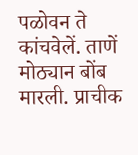पळोवन ते कांचवेलें. ताणें मोठ्यान बोंब मारली. प्राचीक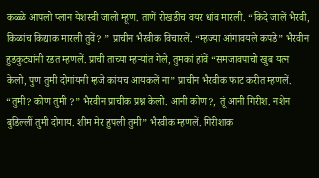कळ्ळे आपलो प्लान येशस्वी जालो म्हूण. ताणें रोखडीच वयर धांव मारली. “किदे जालें भैरवी, किळांच किद्याक मारली तुवें? ” प्राचीन भैरवीक विचारलें. “म्हज्या आंगावयले कपडे” भैरवीन हुडकुट्यांनी रडत म्हणलें. प्राची ताच्या म्हऱ्यांत गेले, तुमकां हांवें “समजावपाचो खुब यत्न केलो, पुण तुमी दोगांयनी म्हजे कांयच आयकलें ना” प्राचीन भैरवीक फाट करीत म्हणलें. “तुमी? कोण तुमी ?” भैरवीन प्राचीक प्रश्न केलो. आनी कोण?, तूं आनी गिरीश. नशेन बुडिल्लीं तुमी दोगाय. शीम मेर हुपली तुमी” भैरवीक म्हणलें. गिरीशाक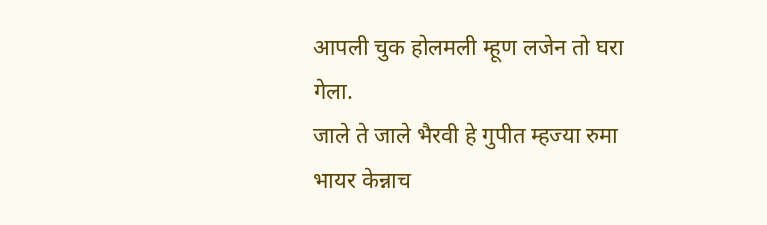आपली चुक होलमली म्हूण लजेन तो घरा गेला.
जाले ते जाले भैरवी हे गुपीत म्हज्या रुमा भायर केन्नाच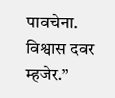पावचेना. विश्वास दवर म्हजेर.”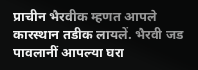प्राचीन भैरवीक म्हणत आपले कारस्थान तडीक लायलें. भैरवी जड पावलानीं आपल्या घरा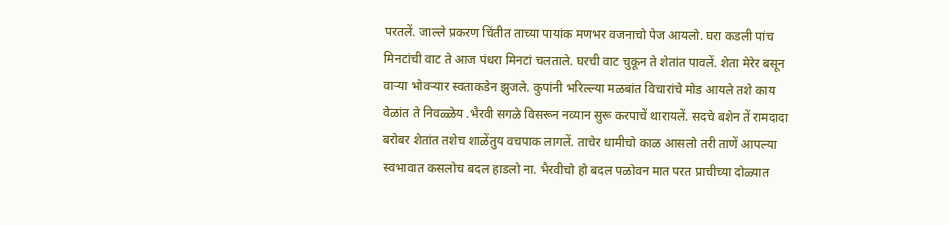परतलें. जाल्ले प्रकरण चिंतीत ताच्या पायांक मणभर वजनाचो पेज आयलो. घरा कडली पांच मिनटांची वाट ते आज पंधरा मिनटां चलताले. घरची वाट चुकून ते शेतांत पावलें. शेता मेरेर बसून वाऱ्या भोवऱ्यार स्वताकडेन झुजले. कुपांनी भरिल्ल्या मळबांत विचारांचे मोड आयले तशे काय वेळांत ते निवळ्ळेय .भैरवी सगळे विसरून नव्यान सुरू करपाचें थारायलें. सदचे बशेन तें रामदादा बरोबर शेतांत तशेच शाळेंतुय वचपाक लागलें. ताचेर धामीचो काळ आसलो तरी ताणें आपल्या स्वभावात कसलोच बदल हाडलो ना. भैरवीचो हो बदल पळोवन मात परत प्राचीच्या दोळ्यात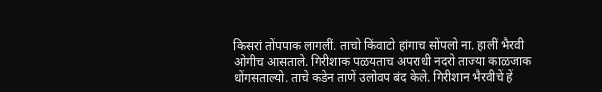किसरां तोंपपाक लागलीं. ताचो किंवाटो हांगाच सोंपलो ना. हालीं भैरवी ओगीच आसताले. गिरीशाक पळयताच अपराधी नदरो ताज्या काळजाक धोंगसताल्यो. ताचे कडेन ताणें उलोवप बंद केले. गिरीशान भैरवीचें हें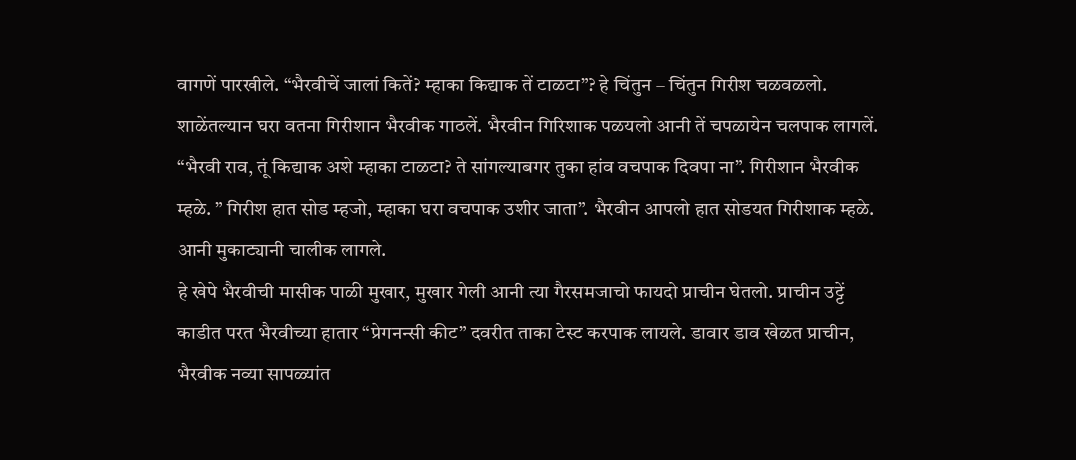वागणें पारखीले. “भैरवीचें जालां कितें? म्हाका किद्याक तें टाळटा”? हे चिंतुन – चिंतुन गिरीश चळवळलो. शाळेंतल्यान घरा वतना गिरीशान भैरवीक गाठलें. भैरवीन गिरिशाक पळयलो आनी तें चपळायेन चलपाक लागलें. “भैरवी राव, तूं किद्याक अशे म्हाका टाळटा? ते सांगल्याबगर तुका हांव वचपाक दिवपा ना”. गिरीशान भैरवीक म्हळे. ” गिरीश हात सोड म्हजो, म्हाका घरा वचपाक उशीर जाता”. भैरवीन आपलो हात सोडयत गिरीशाक म्हळे. आनी मुकाट्यानी चालीक लागले.
हे खेपे भैरवीची मासीक पाळी मुखार, मुखार गेली आनी त्या गैरसमजाचो फायदो प्राचीन घेतलो. प्राचीन उट्टें काडीत परत भैरवीच्या हातार “प्रेगनन्सी कीट” दवरीत ताका टेस्ट करपाक लायले. डावार डाव खेळत प्राचीन, भैरवीक नव्या सापळ्यांत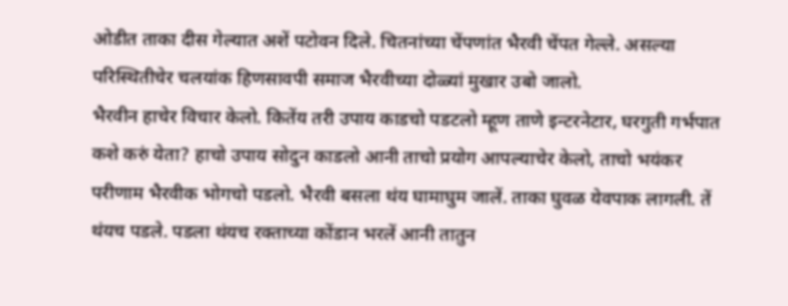ओडीत ताका दीस गेल्यात अशें पटोवन दिले. चितनांच्या चेंपणांत भैरवी चेंपत गेल्ले. असल्या परिस्थितीचेर चलयांक हिणसावपी समाज भैरवीच्या दोळ्यां मुखार उबो जालो.
भैरवीन हाचेर विचार केलो. कितेंय तरी उपाय काडचो पडटलो म्हूण ताणे इन्टरनेटार, घरगुती गर्भपात कशे करुं येता? हाचो उपाय सोदुन काडलो आनी ताचो प्रयोग आपल्याचेर केलो, ताचो भयंकर परीणाम भैरवीक भोगचो पडलो. भैरवी बसला थंय घामाघुम जालें. ताका घुवळ येवपाक लागली. तें थंयच पडले. पडला थंयच रक्ताच्या कोंडान भरलें आनी तातुन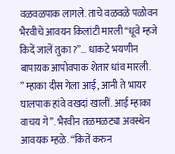वळवळपाक लागले. ताचे वळवळे पळोवन भैरवीचे आवयन किलांटी मारली “धूवे म्हजे किदें जालें तुका?”… धाकटे भयणीन बापायक आपोवपाक शेतार धांव मारली.
” म्हाका दीस गेला आई, आनी ते भायर घालपाक हांवे वखदां खालीं. आई म्हाका वाचय गे”. भैरवीन तळमळट्या अवस्थेन आवयक म्हळे. “कितें करुन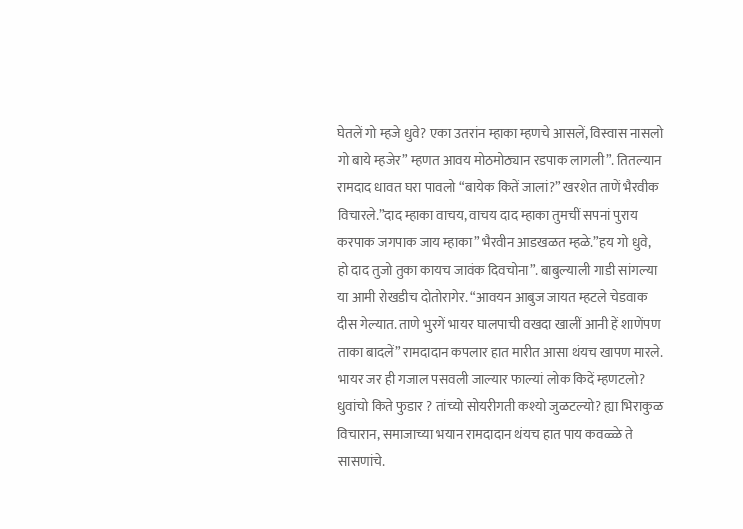घेतलें गो म्हजे धुवे? एका उतरांन म्हाका म्हणचे आसलें, विस्वास नासलो गो बाये म्हजेर” म्हणत आवय मोठमोठ्यान रडपाक लागली”. तितल्यान रामदाद धावत घरा पावलो “बायेक कितें जालां?” खरशेत ताणें भैरवीक विचारले.”दाद म्हाका वाचय, वाचय दाद म्हाका तुमचीं सपनां पुराय करपाक जगपाक जाय म्हाका” भैरवीन आडखळत म्हळे.”हय गो धुवे, हो दाद तुजो तुका कायच जावंक दिवचोना”. बाबुल्याली गाडी सांगल्या या आमी रोखडीच दोतोरागेर. “आवयन आबुज जायत म्हटले चेडवाक दीस गेल्यात. ताणे भुरगें भायर घालपाची वखदा खालीं आनी हें शाणेंपण ताका बादलें” रामदादान कपलार हात मारीत आसा थंयच खापण मारले. भायर जर ही गजाल पसवली जाल्यार फाल्यां लोक किदें म्हणटलो? धुवांचो किते फुडार ? तांच्यो सोयरीगती कश्यो जुळटल्यो? ह्या भिराकुळ विचारान, समाजाच्या भयान रामदादान थंयच हात पाय कवळ्ळे ते सासणांचे.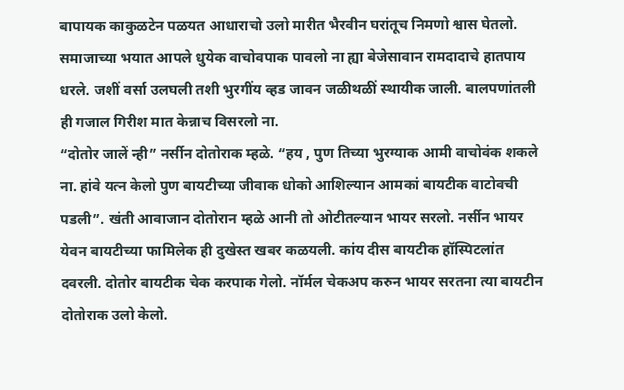बापायक काकुळटेन पळयत आधाराचो उलो मारीत भैरवीन घरांतूच निमणो श्वास घेतलो. समाजाच्या भयात आपले धुयेक वाचोवपाक पावलो ना ह्या बेजेसावान रामदादाचे हातपाय धरले. जशीं वर्सा उलघली तशी भुरगींय व्हड जावन जळीथळीं स्थायीक जाली. बालपणांतली ही गजाल गिरीश मात केन्नाच विसरलो ना.
“दोतोर जालें न्ही” नर्सीन दोतोराक म्हळे. “हय , पुण तिच्या भुरग्याक आमी वाचोवंक शकले ना. हांवे यत्न केलो पुण बायटीच्या जीवाक धोको आशिल्यान आमकां बायटीक वाटोवची पडली”. खंती आवाजान दोतोरान म्हळे आनी तो ओटीतल्यान भायर सरलो. नर्सीन भायर येवन बायटीच्या फामिलेक ही दुखेस्त खबर कळयली. कांय दीस बायटीक हॉस्पिटलांत दवरली. दोतोर बायटीक चेक करपाक गेलो. नॉर्मल चेकअप करुन भायर सरतना त्या बायटीन दोतोराक उलो केलो.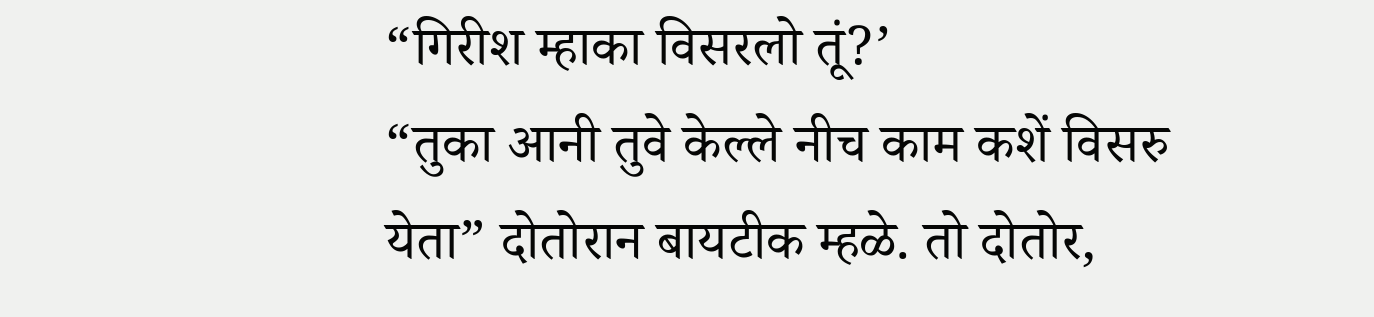“गिरीश म्हाका विसरलो तूं?’
“तुका आनी तुवे केल्ले नीच काम कशें विसरु येता” दोतोरान बायटीक म्हळे. तो दोतोर,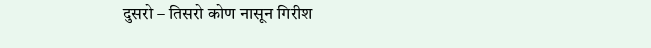दुसरो – तिसरो कोण नासून गिरीश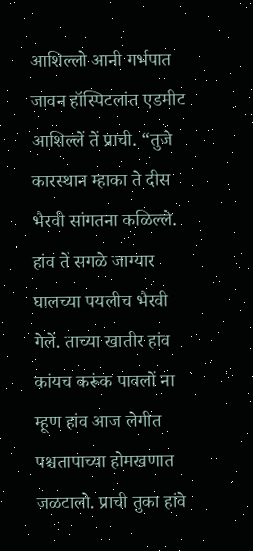आशिल्लो आनी गर्भपात जावन हॉस्पिटलांत एडमीट आशिल्लें तें प्राची. “तुजे कारस्थान म्हाका ते दीस भैरवी सांगतना कळिल्ले. हांव तें सगळे जाग्यार घालच्या पयलीच भैरवी गेलें. ताच्या खातीर हांव कांयच करूंक पावलों ना म्हूण हांव आज लेगीत पश्चतापाच्या होमखणात जळटालो. प्राची तुका हांवे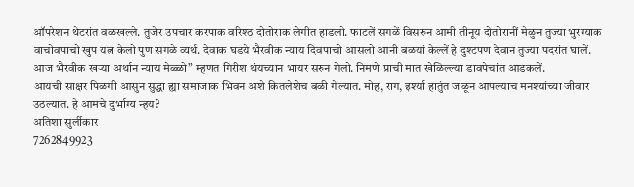ऑपरेशन थेटरांत वळखल्ले. तुजेर उपचार करपाक वरिश्ठ दोतोराक लेगीत हाडलो. फाटलें सगळें विसरुन आमी तीनूय दोतोरानीं मेळुन तुज्या भुरग्याक वाचोवपाचो खुप यत्न केलो पुण सगळे व्यर्थ. देवाक घडये भैरवीक न्याय दिवपाचो आसलो आनी बळयां केल्लें हे दुश्टपण देवान तुज्या पदरांत घालें. आज भैरवीक खऱ्या अर्थान न्याय मेळ्ळो” म्हणत गिरीश थंयच्यान भायर सरुन गेलो. निमणे प्राची मात खेळिल्ल्या डावपेचांत आडकलें.
आयची साक्षर पिळगी आसुन सुद्धा ह्या समाजाक भिवन अशे कितलेशेच बळी गेल्यात. मोह, राग, इर्श्या हातुंत जळून आपल्याच मनश्यांच्या जीवार उठल्यात. हे आमचे दुर्भाग्य न्हय?
अतिशा सुर्लीकार
7262849923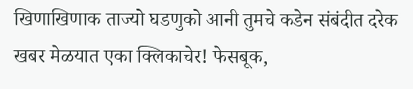खिणाखिणाक ताज्यो घडणुको आनी तुमचे कडेन संबंदीत दरेक खबर मेळयात एका क्लिकाचेर! फेसबूक,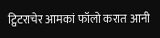ट्विटराचेर आमकां फॉलो करात आनी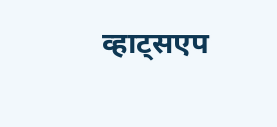व्हाट्सएप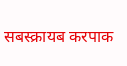सबस्क्रायब करपाक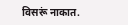विसरूं नाकात.